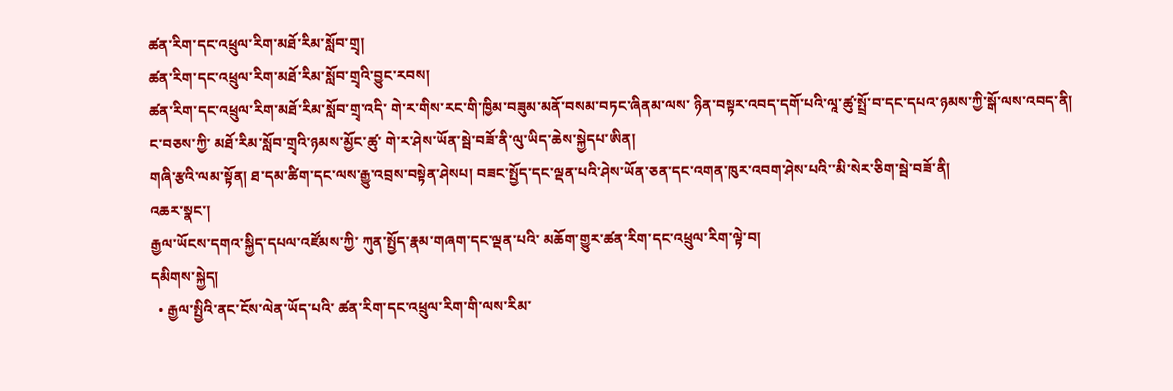ཚན་རིག་དང་འཕྲུལ་རིག་མཐོ་རིམ་སློབ་གྲྭ།
ཚན་རིག་དང་འཕྲུལ་རིག་མཐོ་རིམ་སློབ་གྲྭའི་བྱུང་རབས།
ཚན་རིག་དང་འཕྲུལ་རིག་མཐོ་རིམ་སློབ་གྲྭ་འདི་ གེ་ར་གིས་རང་གི་ཁྱིམ་བཟུམ་མནོ་བསམ་བཏང་ཞིནམ་ལས་ ཉིན་བསྟར་འབད་དགོ་པའི་ལཱ་ཚུ་སྤྲོ་བ་དང་དཔའ་ཉམས་ཀྱི་སྒོ་ལས་འབད་ནི།
ང་བཅས་ཀྱི་ མཐོ་རིམ་སློབ་གྲྭའི་ཉམས་མྱོང་ཚུ་ གེ་ར་ཤེས་ཡོན་སྦེ་བཟོ་ནི་ལུ་ཡིད་ཆེས་སྐྱེདཔ་ཨིན།
གཞི་རྩའི་ལམ་སྟོན། ཐ་དམ་ཚིག་དང་ལས་རྒྱུ་འབྲས་བསྟེན་ཤེསཔ། བཟང་སྤྱོད་དང་ལྡན་པའི་ཤེས་ཡོན་ཅན་དང་འགན་ཁུར་འབག་ཤེས་པའི་་མི་སེར་ཅིག་སྦེ་བཟོ་ནི།
འཆར་སྣང་།
རྒྱལ་ཡོངས་དགའ་སྐྱིད་དཔལ་འཛོམས་ཀྱི་ ཀུན་སྤྱོད་རྣམ་གཞག་དང་ལྡན་པའི་ མཆོག་གྱུར་ཚན་རིག་དང་འཕྲུལ་རིག་ལྟེ་བ།
དམིགས་སྐྱེད།
  • རྒྱལ་སྤྱིའི་ནང་ངོས་ལེན་ཡོད་པའི་ ཚན་རིག་དང་འཕྲུལ་རིག་གི་ལས་རིམ་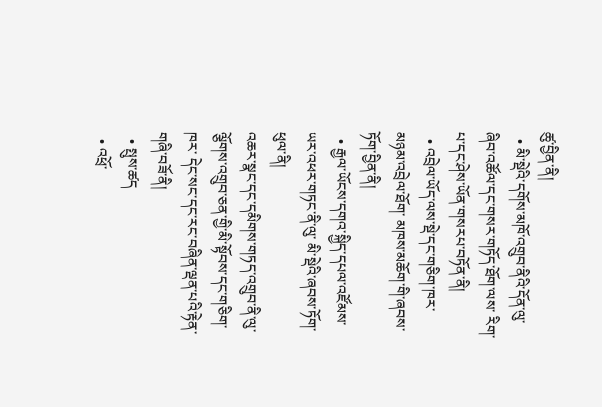ཚུ་བྱིན་ནི།
  • མི་སྡེའི་དགོས་མཁོ་འགྲུབ་ནིའི་དོན་ལུ་ ཞིབ་འཚོལ་དང་གསར་གཏོད་ཐོག་ལས་ རིག་པ་དང་ཤེས་ཡོན་གསརཔ་བཏོན་ནི།
  • འབྲེལ་ཡོད་ལས་སྡེ་དང་གཅིག་ཁར་མཉམ་འབྲེལ་ཐོག་ མཁས་མཆོག་གི་ཞབས་ཏོག་བྱིན་ནི།
  • རྒྱལ་ཡོངས་དགའ་སྐྱིད་དཔལ་འཛོམས་ཡར་འཕར་གཏང་ནི་ལུ་ མི་སྡེའི་ཞབས་ཏོག་ཕུལ་ནི།
འཆར་སྣང་དང་དམིགས་གཏད་འགྲུབ་ནི་ལུ་ ལྕོགས་འགྲུབ་ཅན་གྱི་མི་སྟོབས་དང་གཅིག་ཁར་ དེང་སང་དང་རང་བཞིན་ལྡན་པའི་རྟེན་གཞི་བཟོ་ནི།
  • སྤུས་ཚད
  • འཕྲོ་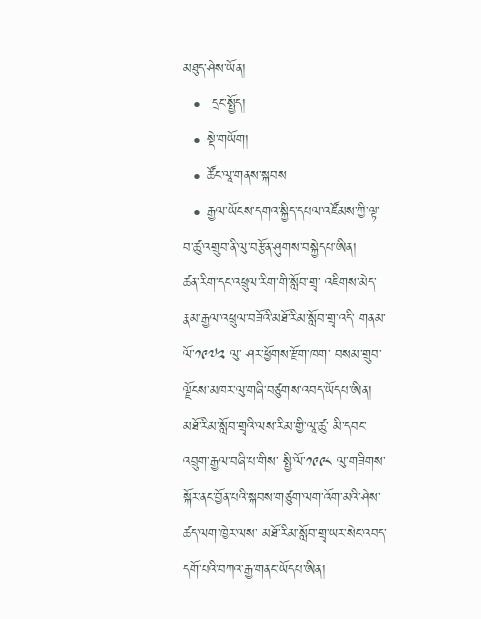མཐུད་ཤེས་ཡོན།
  •  དྲང་སྤྱོད།
  • སྡེ་གཡོག།
  • ཚོང་ལཱ་གནས་སྐབས
  • རྒྱལ་ཡོངས་དགའ་སྐྱིད་དཔལ་འཛོམས་ཀྱི་ལྟ་བ་ཚུ་འགྲུབ་ནི་ལུ་བརྩོན་ཤུགས་བསྐྱེདཔ་ཨིན།
ཚན་རིག་དང་འཕྲུལ་རིག་གི་སློབ་གྲྭ་ འཇིགས་མེད་རྣམ་རྒྱལ་འཕྲུལ་བཟོའི་མཐོ་རིམ་སློབ་གྲྭ་འདི་ གནམ་ལོ་༡༩༧༢ ལུ་ ཤར་ཕྱོགས་རྫོག་ཁག་ བསམ་གྲུབ་ལྗོངས་མཁར་ལུ་གཞི་བཙུགས་འབད་ཡོདཔ་ཨིན།
མཐོ་རིམ་སློབ་གྲྭའི་ལས་རིམ་གྱི་ལཱ་ཚུ་ མི་དབང་འབྲུག་རྒྱལ་བཞི་པ་གིས་ སྤྱི་ལོ་༡༩༩༨ ལུ་གཟིགས་སྐོར་ནང་བྱོན་པའི་སྐབས་གཙུག་ལག་འོག་མའི་ཤེས་ཚད་ལག་ཁྱེར་ལས་ མཐོ་རིམ་སློབ་གྲྭ་ཡར་སེང་འབད་དགོ་པའི་བཀའ་རྒྱ་གནང་ཡོདཔ་ཨིན།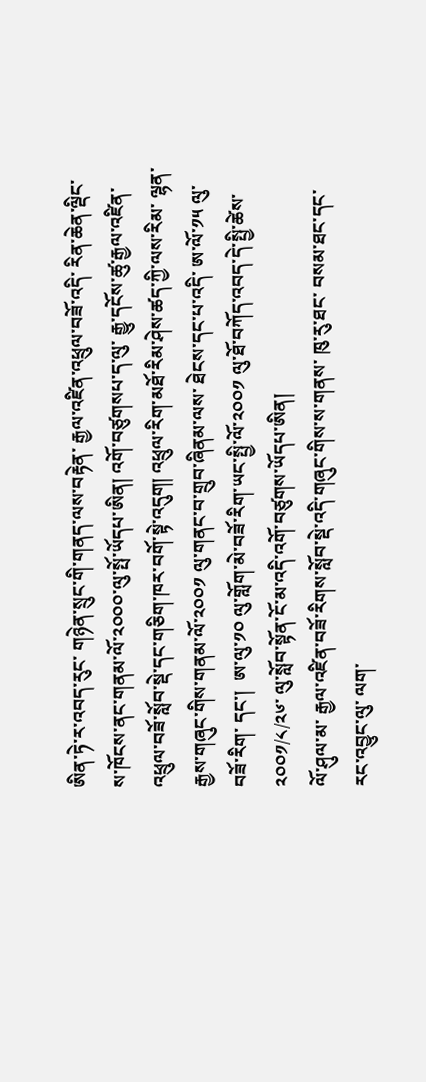ཨིན་ཏེ་ར་འབད་རུང་ གཉེན་སྲུང་གི་གནད་ལས་བརྟེན་ རྒྱལ་འཛིན་འཕྲུལ་བཟོ་འདི་ རིན་ཆེན་ལྡིང་ས་ཁོངས་ནང་གནམ་ལོ་༢༠༠༠་ལུ་སྤོ་ཡོདཔ་ཨིན། འགོ་བཙུགསཔ་ད་ལུ་ རྒྱུ་དངོས་ཚུ་རྒྱལ་འཛིན་འཕྲུལ་བཟོ་སློབ་སྡེ་དང་གཅིག་ཁར་བགོ་སྟེ་འདུག། འཕྲུལ་རིག་མཐོ་རིམ་ཤེས་ཚད་ཀྱི་ལས་རིམ་ ལྷན་རྒྱས་གཞུང་གིས་གནམ་ལོ་༢༠༠༡ ལུ་གནང་བ་གྲུབ་ཞིནམ་ལས་ ཐེངས་དང་པ་འདི་ ཨ་ལོ་༡༥ ལུ་བཟོ་རིག་ དང་།  ཨ་ལུ་༡༠ ལུ་གློག་མེ་བཟོ་རིག་ཡང་སྤྱི་ལོ་༢༠༠༡ ལུ་ཐོ་བཀོད་འབད་དེ་སྤྱི་ཚེས་༢༠༠༡/༨/༢༦་ ལུ་སློབ་སྟོན་ངོ་མ་འདི་འགོ་བཙུགས་ཡོདཔ་ཨིན།
ལོ་ཤུལ་མ་ རྒྱལ་འཛིན་བཟོ་རིགས་སློབ་སྡེ་འདི་གཞུང་གིས་ས་གནས་ ཁུ་རུ་ཐང་ བསམ་ཐང་དང་རང་འབྱུང་ལུ་ ལག་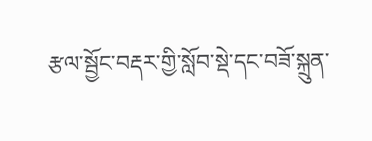རྩལ་སྦྱོང་བརྡར་གྱི་སློབ་སྡེ་དང་བཟོ་སྐྲུན་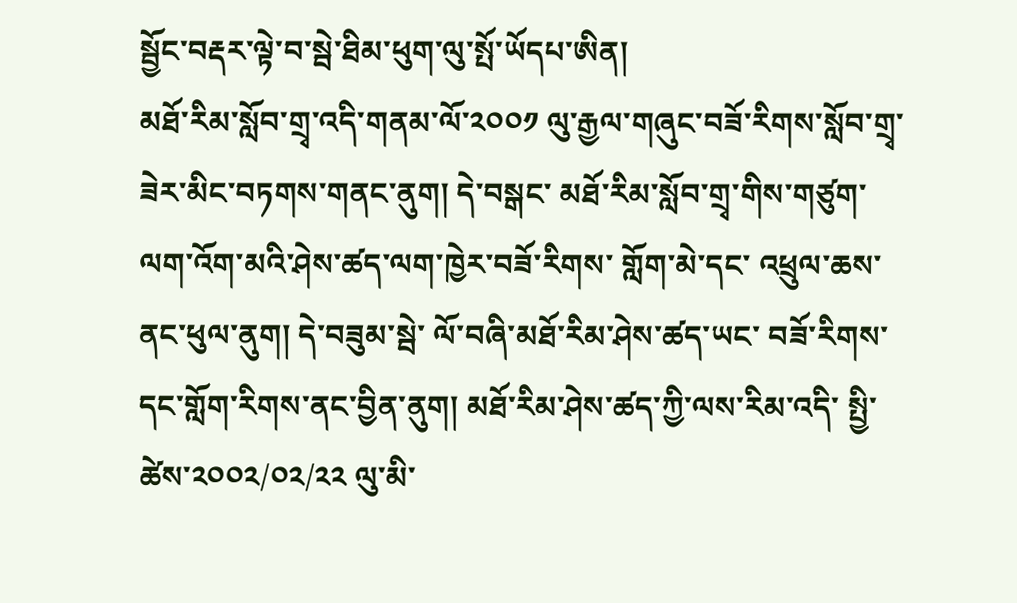སྦྱོང་བརྡར་ལྟེ་བ་སྦེ་ཐིམ་ཕུག་ལུ་སྤོ་ཡོདཔ་ཨིན།
མཐོ་རིམ་སློབ་གྲྭ་འདི་གནམ་ལོ་༢༠༠༡ ལུ་རྒྱལ་གཞུང་བཟོ་རིགས་སློབ་གྲྭ་ཟེར་མིང་བཏགས་གནང་ནུག། དེ་བསྒང་ མཐོ་རིམ་སློབ་གྲྭ་གིས་གཙུག་ལག་འོག་མའི་ཤེས་ཚད་ལག་ཁྱེར་བཟོ་རིགས་ གློག་མེ་དང་ འཕྲུལ་ཆས་ནང་ཕུལ་ནུག། དེ་བཟུམ་སྦེ་ ལོ་བཞི་མཐོ་རིམ་ཤེས་ཚད་ཡང་ བཟོ་རིགས་དང་གློག་རིགས་ནང་བྱིན་ནུག། མཐོ་རིམ་ཤེས་ཚད་ཀྱི་ལས་རིམ་འདི་ སྤྱི་ཚེས་༢༠༠༢/༠༢/༢༢ ལུ་མི་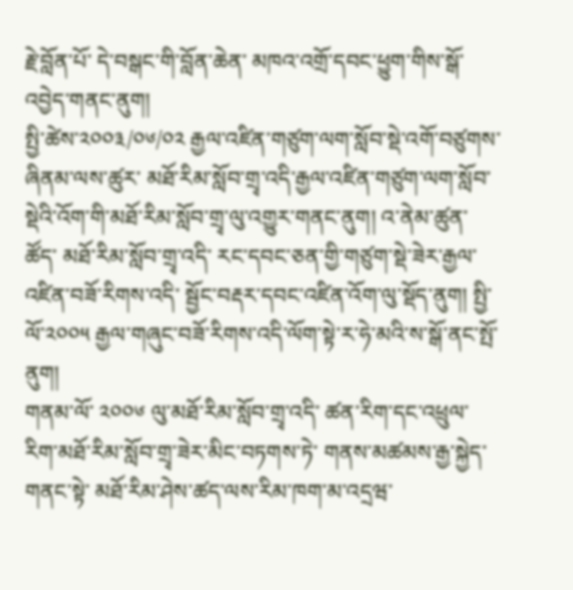རྗེ་བློན་པོ་ དེ་བསྒང་གི་བློན་ཆེན་ མཁའ་འགྲོ་དབང་ཕྱུག་གིས་སྒོ་འབྱེད་གནང་ནུག།
སྤྱི་ཚེས་༢༠༠༣/༠༦/༠༢ རྒྱལ་འཛིན་གཙུག་ལག་སློབ་སྡེ་འགོ་བཙུགས་ཞིནམ་ལས་ཚུར་ མཐོ་རིམ་སློབ་གྲྭ་འདི་རྒྱལ་འཛིན་གཙུག་ལག་སློབ་སྡེའི་འོག་གི་མཐོ་རིམ་སློབ་གྲྭ་ལུ་འགྱུར་གནང་ནུག། འ་ནེམ་ཚུན་ཚོད་ མཐོ་རིམ་སློབ་གྲྭ་འདི་ རང་དབང་ཅན་གྱི་གཙུག་སྡེ་ཟེར་རྒྱལ་འཛིན་བཟོ་རིགས་འདི་ སྦྱོང་བརྡར་དབང་འཛིན་འོག་ལུ་སྡོད་ནུག། སྤྱི་ལོ་༢༠༠༥ རྒྱལ་གཞུང་བཟོ་རིགས་འདི་ལོག་སྟེ་ར་ཧེ་མའི་ས་སྒོ་ནང་སྤོ་ནུག།
གནམ་ལོ་ ༢༠༠༦ ལུ་མཐོ་རིམ་སློབ་གྲྭ་འདི་ ཚན་རིག་དང་འཕྲུལ་རིག་མཐོ་རིམ་སློབ་གྲྭ་ཟེར་མིང་བཏགས་ཏེ་ གནས་མཚམས་རྒྱ་སྐྱེད་གནང་སྟེ་ མཐོ་རིམ་ཤེས་ཚད་ལས་རིམ་ཁག་མ་འདྲཝ་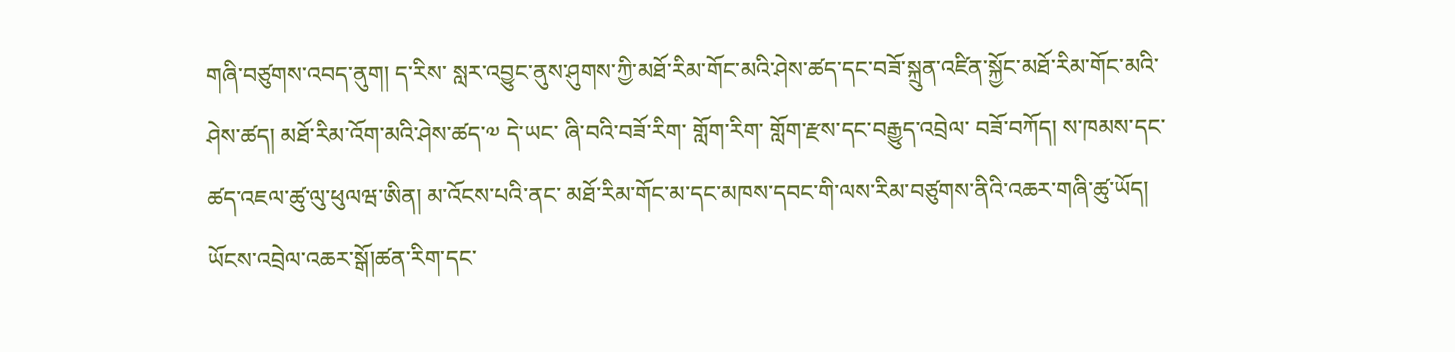གཞི་བཙུགས་འབད་ནུག། ད་རིས་ སླར་འབྱུང་ནུས་ཤུགས་ཀྱི་མཐོ་རིམ་གོང་མའི་ཤེས་ཚད་དང་བཟོ་སྐྲུན་འཛིན་སྐྱོང་མཐོ་རིམ་གོང་མའི་ཤེས་ཚད། མཐོ་རིམ་འོག་མའི་ཤེས་ཚད་༧ དེ་ཡང་ ཞི་བའི་བཟོ་རིག་ གློག་རིག་ གློག་རྫས་དང་བརྒྱུད་འབྲེལ་ བཟོ་བཀོད། ས་ཁམས་དང་ཚད་འཇལ་ཚུ་ལུ་ཕུལཝ་ཨིན། མ་འོངས་པའི་ནང་ མཐོ་རིམ་གོང་མ་དང་མཁས་དབང་གི་ལས་རིམ་བཙུགས་ནིའི་འཆར་གཞི་ཚུ་ཡོད།
ཡོངས་འབྲེལ་འཆར་སྒོ།ཚན་རིག་དང་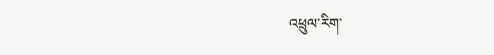འཕྲུལ་རིག་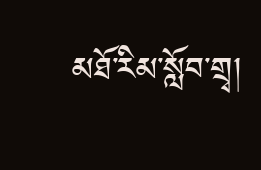མཐོ་རིམ་སློབ་གྲྭ།